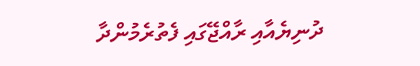ދުނިޔެއާއި ރާއްޖޭގައި ފެތުރެމުންދާ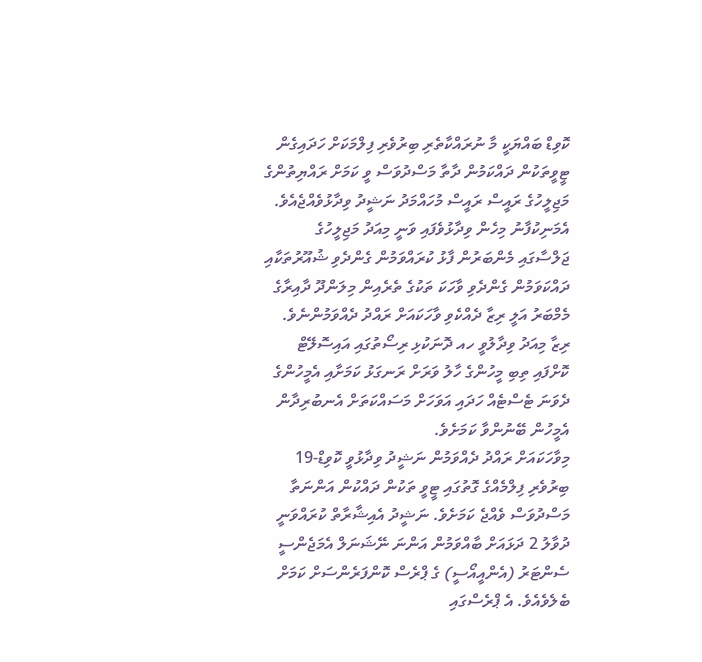ކޮވިޑް ބައްޔަކީ މާ ނުރައްކާތެރި ބިރުވެރި ފިލްމަކަށް ހަދައިގެން ޓީވީތަކުން ދައްކަމުން ދާތާ މަސްދުވަސް ވީ ކަމަށް ރައްޔިތުންގެ މަޖިލީހުގެ ރައީސް ރައީސް މުހައްމަދު ނަޝީދު ވިދާޅުވެއްޖެއެވެ.
އެމަނިކުފާނު މިހެން ވިދާޅުވެފައި ވަނީ މިއަދު މަޖިލީހުގެ ޖަލްސާގައި މެންބަރުން ފާޅު ކުރައްވަމުން ގެންދެވި ޝުއޫރުތަކާއި ދައްކަވަމުން ގެންދެވި ވާހަކަ ތަކުގެ ތެރެއިން މިލަންދޫ ދާއިރާގެ މެމްބަރު އަލީ ރިޒާ ދެއްކެވި ވާހަކައަށް ރައްދު ދެއްވަމުންނެވެ.
ރިޒާ މިއަދު ވިދާލުވީ ހއ ދޮނަކުޅި ރިސޯތުގައި އައިސޮލޭޓް ކޮށްފައި ތިބި މީހުންގެ ހާލު ވަރަށް ރަނގަޅު ކަމަށާއި އެމީހުންގެ ދެވަނަ ޓެސްޓެއް ހަދައި އަވަހަށް މަސައްކަތަށް އެނބުރިދާން އެމީހުން ބޭނުންވާ ކަމަށެވެ.
މިވާހަކައަށް ރައްދު ދެއްވަމުން ނަޝީދު ވިދާޅުވީ ކޮވިޑް-19 ބިރުވެރި ފިލްމެއްގެ ގޮތުގައި ޓީވީ ތަކުން ދައްކުން އަންނަތާ މަސްދުވަސް ވެއްޖެ ކަމަށެވެ. ނަޝީދު އެއިޝާރާތް ކުރައްވަނީ ދުވާލު 2 ދަޅައަށް ބާއްވަމުން އަންނަ ނޭޝަނަލް އެމަޖެންސީ ސެންޓަރު (އެންއީއޯސީ) ގެ ޕްރެސް ކޮންފަރެންސަށް ކަމަށް ބެލެވެއެވެ. އެ ޕްރެސްގައި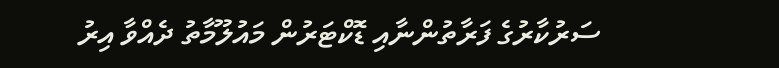ސަރުކާރުގެ ފަރާތުންނާއި ޑޮކްޓަރުން މައުލޫމާތު ދެއްވާ އިރު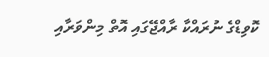ކޮވިޑްގެ ނުރައްކާ ރާއްޖޭގައި އޮތް މިންވަރާއި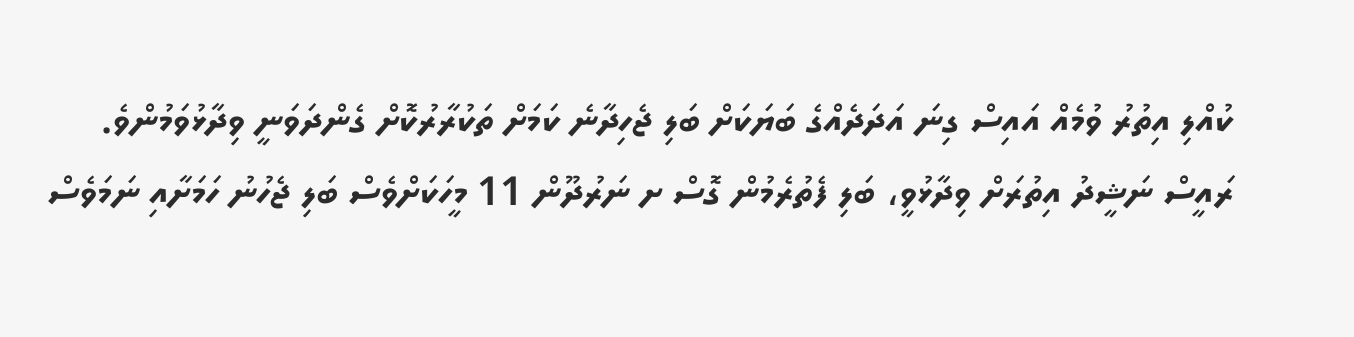ކުއްލި އިތުރު ވުމެއް އައިސް ގިނަ އަދަދެއްގެ ބަޔަކަށް ބަލި ޖެހިދާނެ ކަމަށް ތަކުރާރުކޮށް ގެންދަވަނީ ވިދާޅުވަމުންވެ.
ރައީސް ނަޝީދު އިތުރަށް ވިދާޅުވީ، ބަލި ފެތުރެމުން ގޮސް ށ ނަރުދޫން 11 މީހަކަށްވެސް ބަލި ޖެހުނު ހަމަށާއި ނަމަވެސް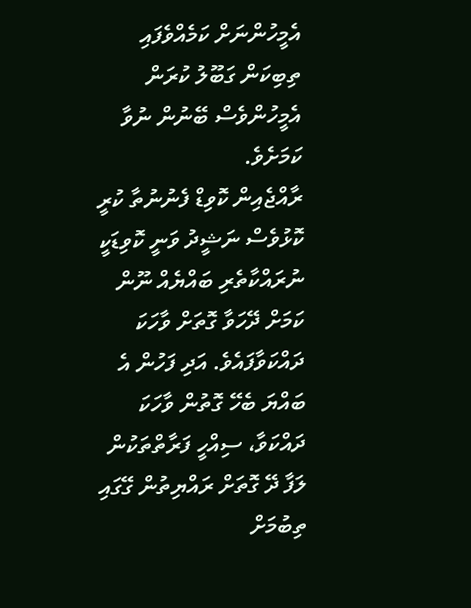އެމީހުންނަށް ކަމެއްވެފައި ތިބިކަން ގަބޫލު ކުރަން އެމީހުންވެސް ބޭނުން ނުވާ ކަމަށެވެ.
ރާއްޖެއިން ކޮވިޑް ފެނުނުތާ ކުރީ ކޮޅުވެސް ނަޝީދު ވަނީ ކޮވިޑަކީ ނުރައްކާތެރި ބައްޔެއް ނޫން ކަމަށް ދޭހަވާ ގޮތަށް ވާހަކަ ދައްކަވާފައެވެ. އަދި ފަހުން އެ ބައްޔަ ބެހޭ ގޮތުން ވާހަކަ ދައްކަވާ، ސިއްހީ ފަރާތްތަކުން ލަފާ ދޭ ގޮތަށް ރައްޔިތުން ގޭގައި ތިބުމަށް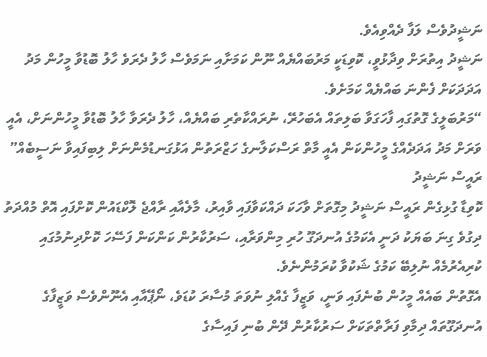ނަޝީދުވެސް ލަފާ ދެއްވިއެވެ.
ނަޝީދު އިތުރަށް ވިދާޅުވީ، ކޮވިޑަކީ މަރުބައްޔެއް ނޫން ކަމަށާއި ނަމަވެސް ހާލު ދެރަވެ ހާލު ބޮޑުވާ މީހުން މަދު އަދަދަކަށް ފެންނަ ބައްޔެއް ކަމަށެވެ.
“މަރުބަލީގެ ގޮތުގައި ފާހަގަވާ ބަލިތައް އެބަހުރޭ، ނުރައްކާތެރި ބައްޔެއް، ހާލު ދެރަވާ ހާލު ބޮޑުވާ މީހުންނަށް، އެއީ ވަރަށް މަދު އަދަދެއްގެ މީހުންކަން އެއީ މާތް ރަސްކަލާނގެ ހަޒްރަތުން އަޅުގަނޑުމެންނަށް ލިބިފައިވާ ނަސީބެއް”
ރައީސް ނަޝީދު
ކޮވިޑާ ގުޅިގެން ރައީސް ނަޝީދު މިގޮތަށް ވާހަކަ ދައްކަވާފައި ވާއިރު، މާލެއާއި ރާއްޖެ ލޮކްޑައުން ކޮށްފައި އޮތް މުއްދަތު ދިގުވެ ގިނަ ބަޔަކު ދަނީ އެކަމުގެ އުނދަގޫ ހުރި މިންވަރާއި، ސަރުކާރުން ކަންކަން ފަސޭހަ ކޮށްދިނުމުގައި ކުރިއެރުމެއް ނުލިބޭ ކަމުގެ ޝަކުވާ ކުރަމުންނެވެ.
އެގޮތުން ބައެއް މީހުން ބުނެފައި ވަނީ، ވަޒީފާ ގެއްލި ނުވަތަ މުސާރަ ކުޑަވެ، ނޯޕޭއާއި އެނޫންވެސް ވަޒީފާގެ އުނދަގޫތައް ދިމާވި ފަރާތްތަކަށް ސަރުކާރުން ދޭން ބުނި ފައިސާގެ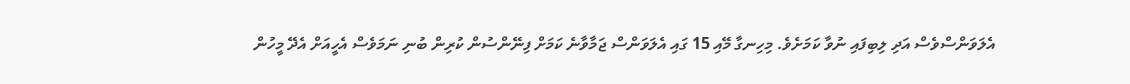އެލަވަންސްވެސް އަދި ލިބިފައި ނުވާ ކަމަށެވެ. މިހިނގާ މޭއި 15 ގައި އެލަވަންސް ޖަމާވާނެ ކަމަށް ފިނޭންސުން ކުރިން ބުނި ނަމަވެސް އެހީއަށް އެދޭ މީހުން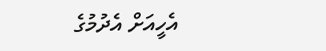އެހީއަށް އެދުމުގެ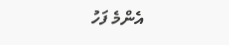އެންމެ ފަހު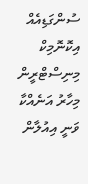ސުންގަޑިއެއް އިކޮނޮމިކް މިނިސްޓްރީން މިހާރު އަނެއްކާ ވަނީ އިއުލާން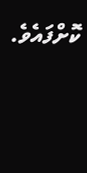ކޮށްފައެވެ.